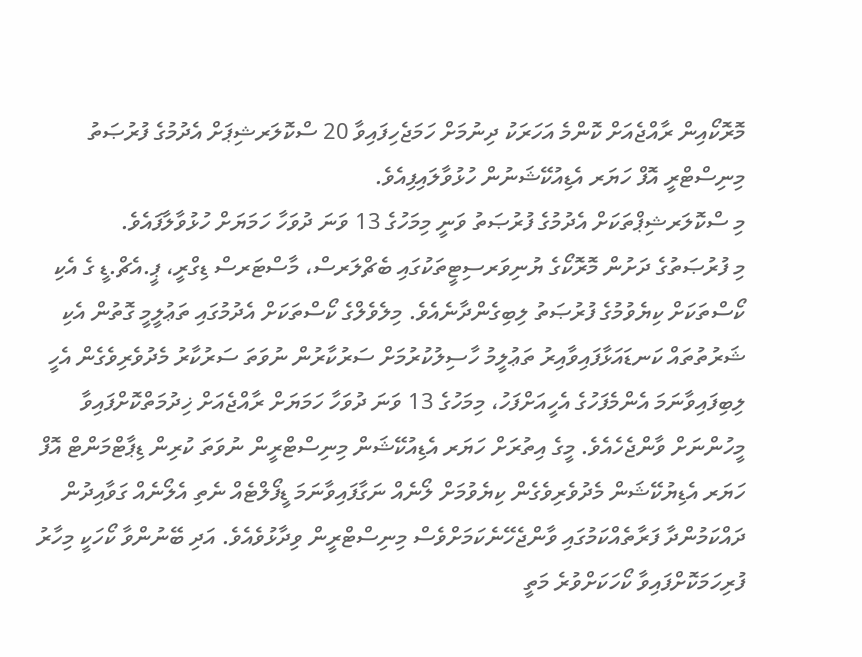މޮރޮކޯއިން ރާއްޖެއަށް ކޮންމެ އަހަރަކު ދިނުމަށް ހަމަޖެހިފައިވާ 20 ސްކޮލަރޝިޕަށް އެދުމުގެ ފުރުޞަތު މިނިސްޓްރީ އޮފް ހަޔަރ އެޑިއުކޭޝަނުން ހުޅުވާލައިފިއެވެ.
މި ސްކޮލަރޝިޕްތަކަށް އެދުމުގެ ފުރުޞަތު ވަނީ މިމަހުގެ 13 ވަނަ ދުވަހާ ހަމަޔަށް ހުޅުވާލާފައެވެ.
މި ފުރުޞަތުގެ ދަށުން މޮރޮކޯގެ ޔުނިވަރސިޓީތަކުގައި ބެޗްލަރސް، މާސްޓަރސް ޑިގްރީ، ޕީ.އެޗް.ޑީ ގެ އެކި ކޯސްތަކަށް ކިޔެވުމުގެ ފުރުޞަތު ލިބިގެންދާނެއެވެ. މިލެވެލްގެ ކޯސްތަކަށް އެދުމުގައި ތަޢުލީމީ ގޮތުން އެކި ޝަރުތުތައް ކަނޑައަޅާފައިވާއިރު ތަޢުލީމު ހާސިލުކުރުމަށް ސަރުކާރުން ނުވަތަ ސަރުކާރު މެދުވެރިވެގެން އެހީ ލިބިފައިވާނަމަ އެންމެފަހުގެ އެހީއަށްފަހު، މިމަހުގެ 13 ވަނަ ދުވަހާ ހަމަޔަށް ރާއްޖެއަށް ޚިދުމަތްކޮށްފައިވާ މީހުންނަށް ވާންޖެހެއެވެ. މީގެ އިތުރަށް ހަޔަރ އެޑިއުކޭޝަން މިނިސްޓްރީން ނުވަތަ ކުރިން ޑިޕާޓްމަންޓް އޮފް ހަޔަރ އެޑިޔުކޭޝަން މެދުވެރިވެގެން ކިޔެވުމަށް ލޯނެއް ނަގާފައިވާނަމަ ޑީފޯލްޓެއް ނެތި އެލޯނެއް ގަވާއިދުން ދައްކަމުންދާ ފަރާތެއްކަމުގައި ވާންޖެހޭނެކަމަށްވެސް މިނިސްޓްރީން ވިދާޅުވެއެވެ. އަދި ބޭނުންވާ ކޯހަކީ މިހާރު ފުރިހަމަކޮށްފައިވާ ކޯހަކަށްވުރެ މަތީ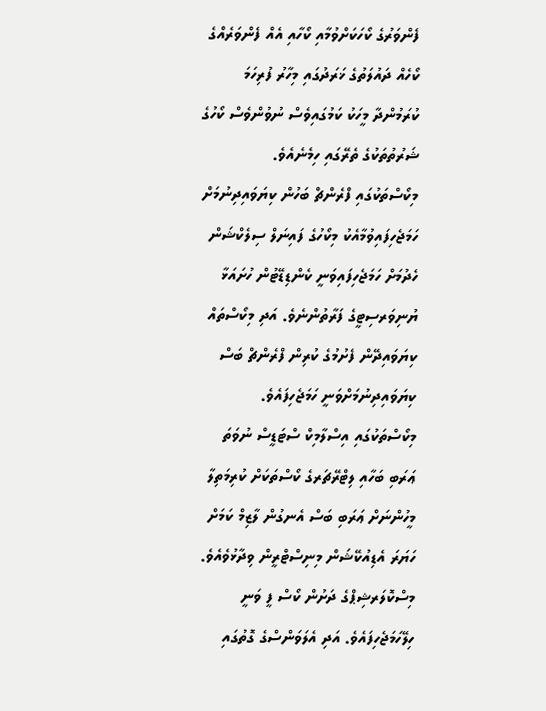ފެންވަރުގެ ކޯހަކަށްވުމާއި ކޯހާއި އެއް ފެންވަރެއްގެ ކޯހެއް ދައުލަތުގެ ޚަރަދުގައި މިހާރު ފުރިހަމަ ކުރަމުންދާ މީހަކު ކަމުގައިވެސް ނުވުންވެސް ކޯހުގެ ޝަރުތުތަކުގެ ތެރޭގައި ހިމެނެއެވެ.
މިކޯސްތަކުގައި ފްރެންޗް ބަހުން ކިޔަވައިދިނުމަށް ހަމަޖެހިފައިވުމާއެކު މިކޯހުގެ ފައިނަލް ސިލެކްޝަން ހެދުމަށް ހަމަޖެހިފައިވަނީ ކެންޑިޑޭޓުން ހުށައަޅާ ޔުނިވަރސިޓީގެ ފަރާތުންނެވެ. އަދި މިކޯސްތައް ކިޔަވައިދޭން ފެށުމުގެ ކުރިން ފްރެންޗް ބަސް ކިޔަވައިދިނުމަށްވަނީ ހަމަޖެހިފައެވެ.
މިކޯސްތަކުގައި އިސްލާމިކް ސްޓަޑީސް ނުވަތަ ޢަރަބި ބަހާއި ލިޓްރޭޗަރގެ ކޯސްތަކަށް ކުރިމަތިލާ މީހުންނަށް ޢަރަބި ބަސް އެނގުން ލާޒިމް ކަމަށް ހަޔަރަ އެޑިއުކޭޝަން މިނިސްޓްރީން ވިދާޅުވެއެވެ. މިސްކޮލަރޝިޕްގެ ދަށުން ކޯސް ފީ ވަނީ ހިލޭހަމަޖެހިފައެވެ. އަދި އެލަވަންސްގެ ގޮތުގައި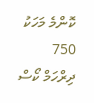ކޮންމެ މަހަކު 750 ދިރްހަމް ކޯސް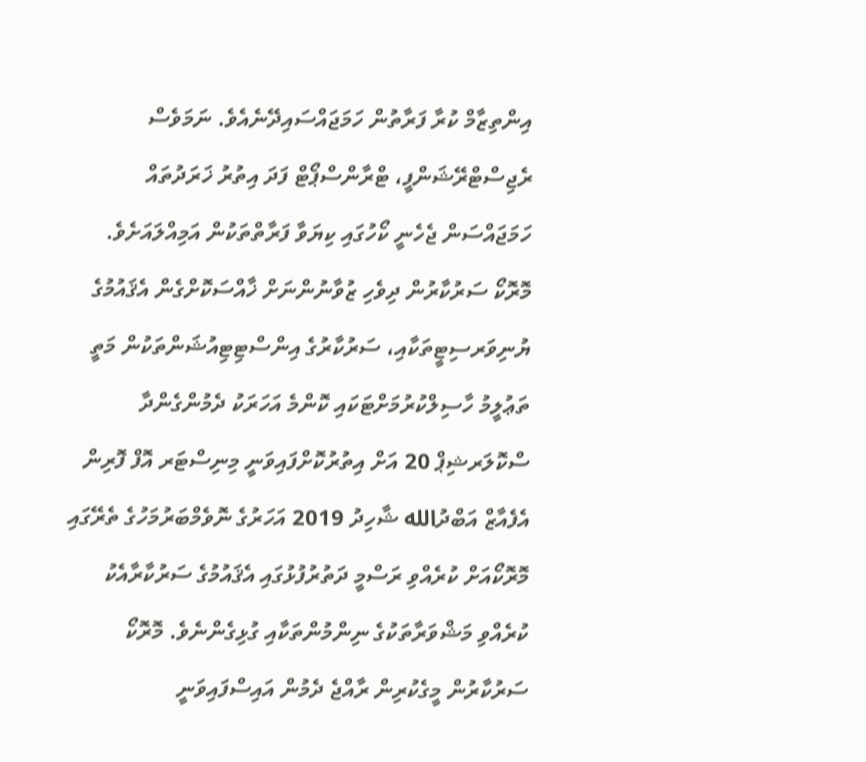އިންތިޒާމް ކުރާ ފަރާތުން ހަމަޖައްސައިދޭނެއެވެ. ނަމަވެސް ރެޖިސްޓްރޭޝަންފީ، ޓްރާންސްޕޯޓް ފަދަ އިތުރު ޚަރަދުތައް ހަމަޖައްސަން ޖެހެނީ ކޯހުގައި ކިޔަވާ ފަރާތްތަކުން އަމިއްލައަށެވެ.
މޮރޮކޯ ސަރުކާރުން ދިވެހި ޒުވާނުންނަށް ޚާއްސަކޮށްގެން އެޤައުމުގެ ޔުނިވަރސިޓީތަކާއި، ސަރުކާރުގެ އިންސްޓިޓިއުޝަންތަކުން މަތީ ތަޢުލީމު ހާސިލްކުރުމަށްޓަކައި ކޮންމެ އަހަރަކު ދެމުންގެންދާ ސްކޮލަރޝިޕް 20 އަށް އިތުރުކޮށްފައިވަނީ މިނިސްޓަރ އޮފް ފޮރިން އެފެއާޒް އަބްދުالله ޝާހިދު 2019 އަހަރުގެ ނޮވެމްބަރުމަހުގެ ތެރޭގައި މޮރޮކޯއަށް ކުރެއްވި ރަސްމީ ދަތުރުފުޅުގައި އެޤައުމުގެ ސަރުކާރާއެކު ކުރެއްވި މަޝްވަރާތަކުގެ ނިންމުންތަކާއި ގުޅިގެންނެވެ. މޮރޮކޯ ސަރުކާރުން މީގެކުރިން ރާއްޖެ ދެމުން އައިސްފައިވަނީ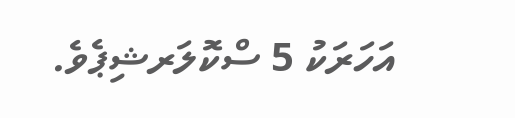އަހަރަކު 5 ސްކޮލަރޝިޕެވެ.